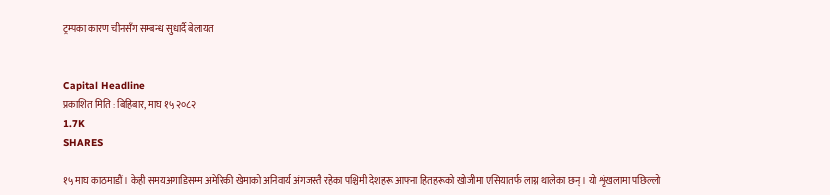ट्रम्पका कारण चीनसँग सम्बन्ध सुधार्दै बेलायत


Capital Headline
प्रकाशित मिति : बिहिबार, माघ १५ २०८२
1.7K
SHARES

१५ माघ काठमाडौं । केही समयअगाडिसम्म अमेरिकी खेमाको अनिवार्य अंगजस्तै रहेका पश्चिमी देशहरू आफ्ना हितहरूको खोजीमा एसियातर्फ लाग्न थालेका छन् । यो शृंखलामा पछिल्लो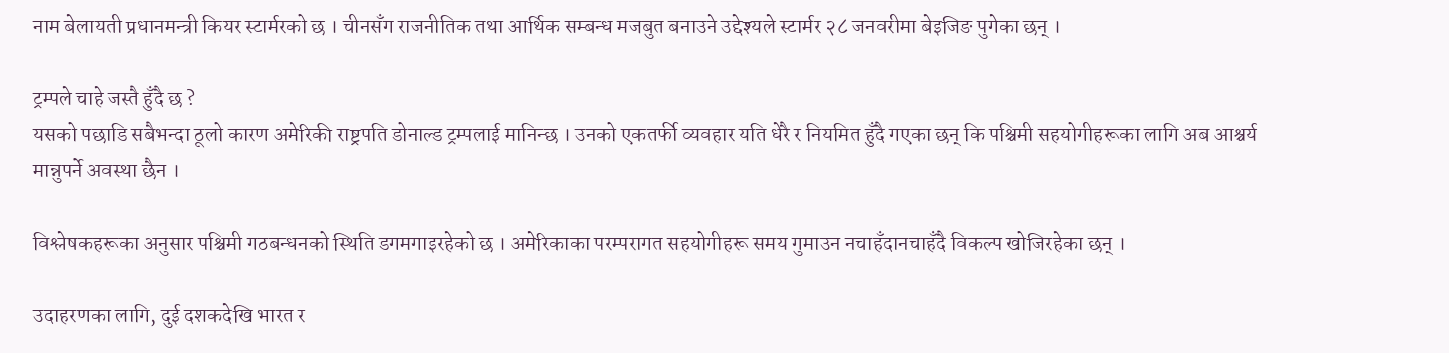नाम बेलायती प्रधानमन्त्री कियर स्टार्मरको छ । चीनसँग राजनीतिक तथा आर्थिक सम्बन्ध मजबुत बनाउने उद्देश्यले स्टार्मर २८ जनवरीमा बेइजिङ पुगेका छन् ।

ट्रम्पले चाहे जस्तै हुँदै छ ?
यसको पछाडि सबैभन्दा ठूलो कारण अमेरिकी राष्ट्रपति डोनाल्ड ट्रम्पलाई मानिन्छ । उनको एकतर्फी व्यवहार यति धेरै र नियमित हुँदै गएका छन् कि पश्चिमी सहयोगीहरूका लागि अब आश्चर्य मान्नुपर्ने अवस्था छैन ।

विश्लेषकहरूका अनुसार पश्चिमी गठबन्धनको स्थिति डगमगाइरहेको छ । अमेरिकाका परम्परागत सहयोगीहरू समय गुमाउन नचाहँदानचाहँदै विकल्प खोजिरहेका छन् ।

उदाहरणका लागि, दुई दशकदेखि भारत र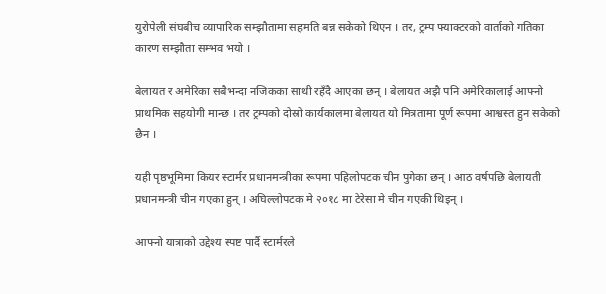युरोपेली संघबीच व्यापारिक सम्झौतामा सहमति बन्न सकेको थिएन । तर, ट्रम्प फ्याक्टरको वार्ताको गतिका कारण सम्झौता सम्भव भयो ।

बेलायत र अमेरिका सबैभन्दा नजिकका साथी रहँदै आएका छन् । बेलायत अझै पनि अमेरिकालाई आफ्नो प्राथमिक सहयोगी मान्छ । तर ट्रम्पको दोस्रो कार्यकालमा बेलायत यो मित्रतामा पूर्ण रूपमा आश्वस्त हुन सकेको छैन ।

यही पृष्ठभूमिमा कियर स्टार्मर प्रधानमन्त्रीका रूपमा पहिलोपटक चीन पुगेका छन् । आठ वर्षपछि बेलायती प्रधानमन्त्री चीन गएका हुन् । अघिल्लोपटक मे २०१८ मा टेरेसा मे चीन गएकी थिइन् ।

आफ्नो यात्राको उद्देश्य स्पष्ट पार्दै स्टार्मरले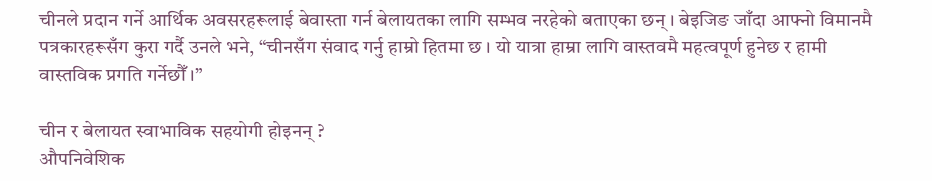चीनले प्रदान गर्ने आर्थिक अवसरहरूलाई बेवास्ता गर्न बेलायतका लागि सम्भव नरहेको बताएका छन् । बेइजिङ जाँदा आफ्नो विमानमै पत्रकारहरूसँग कुरा गर्दै उनले भने, “चीनसँग संवाद गर्नु हाम्रो हितमा छ । यो यात्रा हाम्रा लागि वास्तवमै महत्वपूर्ण हुनेछ र हामी वास्तविक प्रगति गर्नेछौँ ।”

चीन र बेलायत स्वाभाविक सहयोगी होइनन् ?
औपनिवेशिक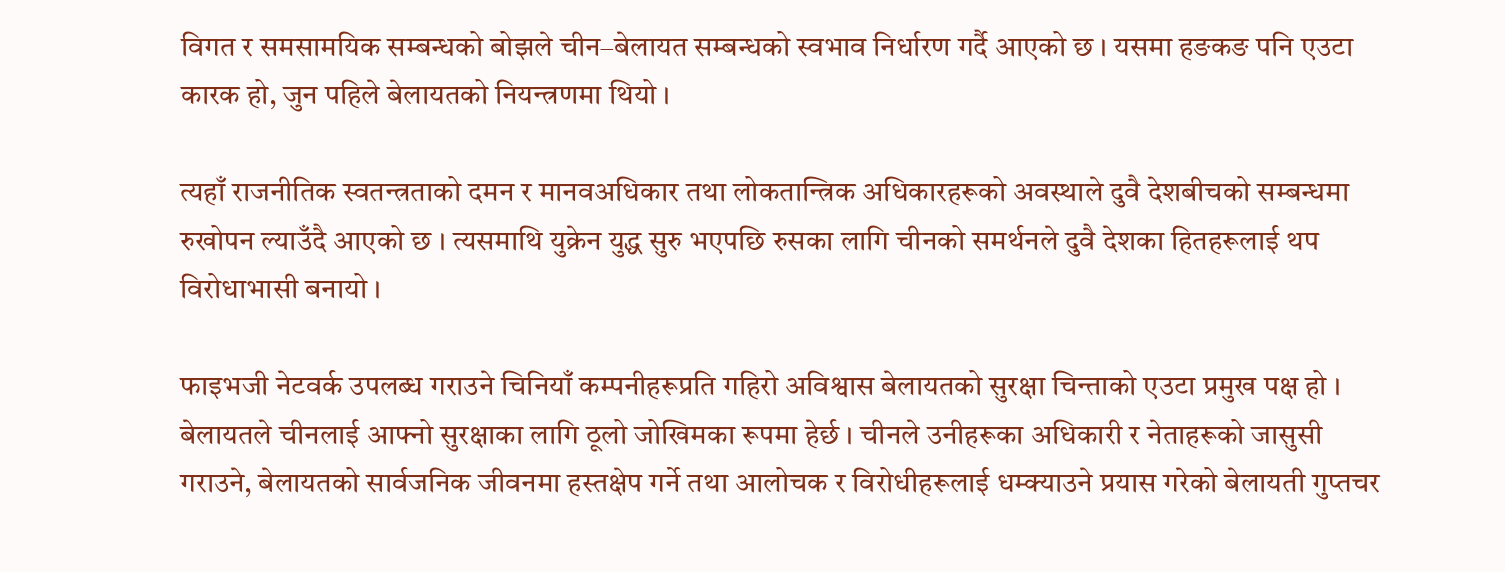विगत र समसामयिक सम्बन्धको बोझले चीन–बेलायत सम्बन्धको स्वभाव निर्धारण गर्दै आएको छ । यसमा हङकङ पनि एउटा कारक हो, जुन पहिले बेलायतको नियन्त्रणमा थियो ।

त्यहाँ राजनीतिक स्वतन्त्रताको दमन र मानवअधिकार तथा लोकतान्त्रिक अधिकारहरूको अवस्थाले दुवै देशबीचको सम्बन्धमा रुखोपन ल्याउँदै आएको छ । त्यसमाथि युक्रेन युद्ध सुरु भएपछि रुसका लागि चीनको समर्थनले दुवै देशका हितहरूलाई थप विरोधाभासी बनायो ।

फाइभजी नेटवर्क उपलब्ध गराउने चिनियाँ कम्पनीहरूप्रति गहिरो अविश्वास बेलायतको सुरक्षा चिन्ताको एउटा प्रमुख पक्ष हो । बेलायतले चीनलाई आफ्नो सुरक्षाका लागि ठूलो जोखिमका रूपमा हेर्छ । चीनले उनीहरूका अधिकारी र नेताहरूको जासुसी गराउने, बेलायतको सार्वजनिक जीवनमा हस्तक्षेप गर्ने तथा आलोचक र विरोधीहरूलाई धम्क्याउने प्रयास गरेको बेलायती गुप्तचर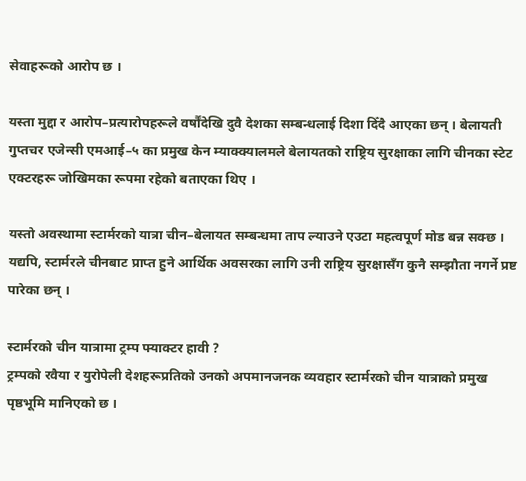सेवाहरूको आरोप छ ।

यस्ता मुद्दा र आरोप–प्रत्यारोपहरूले वर्षौंदेखि दुवै देशका सम्बन्धलाई दिशा दिँदै आएका छन् । बेलायती गुप्तचर एजेन्सी एमआई–५ का प्रमुख केन म्याक्क्यालमले बेलायतको राष्ट्रिय सुरक्षाका लागि चीनका स्टेट एक्टरहरू जोखिमका रूपमा रहेको बताएका थिए ।

यस्तो अवस्थामा स्टार्मरको यात्रा चीन–बेलायत सम्बन्धमा ताप ल्याउने एउटा महत्वपूर्ण मोड बन्न सक्छ । यद्यपि, स्टार्मरले चीनबाट प्राप्त हुने आर्थिक अवसरका लागि उनी राष्ट्रिय सुरक्षासँग कुनै सम्झौता नगर्ने प्रष्ट पारेका छन् ।

स्टार्मरको चीन यात्रामा ट्रम्प फ्याक्टर हावी ?
ट्रम्पको रवैया र युरोपेली देशहरूप्रतिको उनको अपमानजनक व्यवहार स्टार्मरको चीन यात्राको प्रमुख पृष्ठभूमि मानिएको छ ।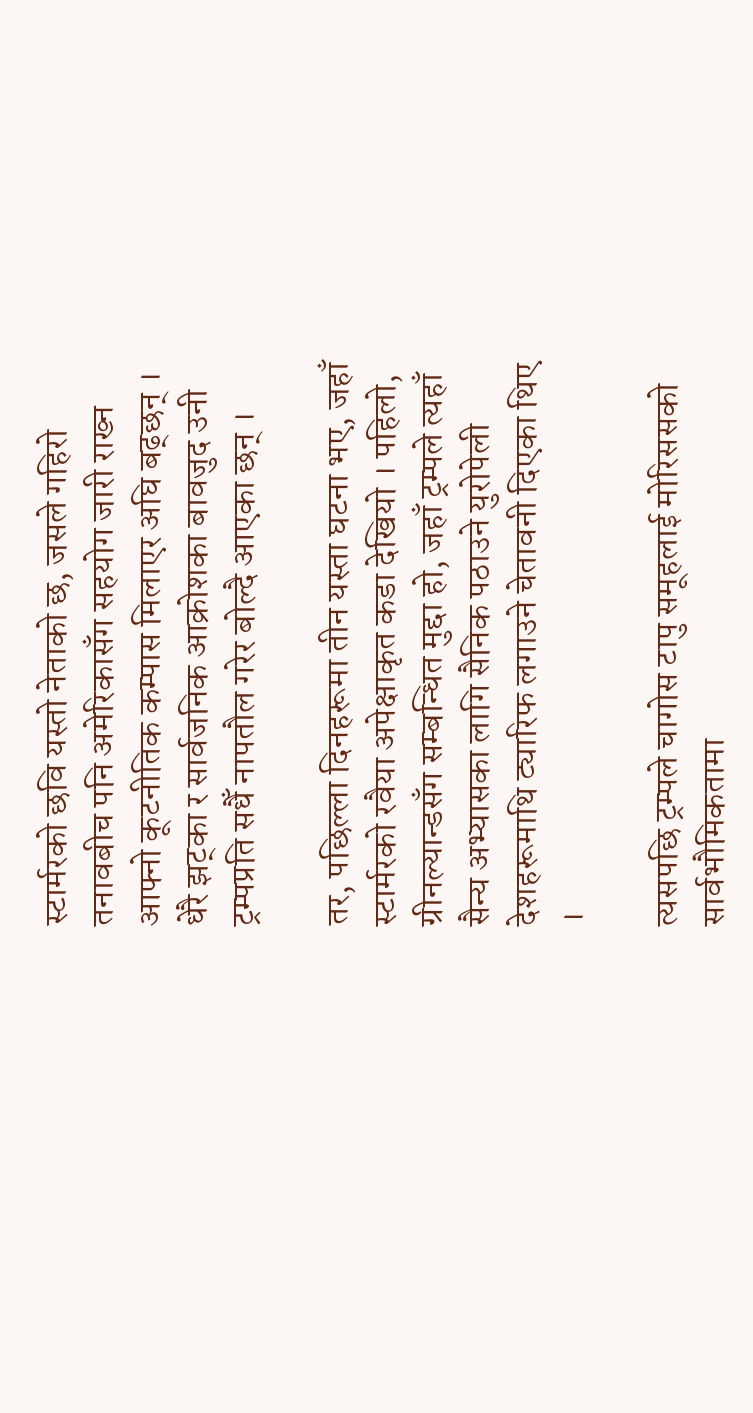स्टार्मरको छवि यस्तो नेताको छ, जसले गहिरो तनावबीच पनि अमेरिकासँग सहयोग जारी राख्न आफ्नो कूटनीतिक कम्पास मिलाएर अघि बढ्छन् । धेरै झट्का र सार्वजनिक आक्रोशका बावजुद उनी ट्रम्पप्रति सधैँ नापतौल गरेर बोल्दै आएका छन् ।

तर, पछिल्ला दिनहरूमा तीन यस्ता घटना भए, जहाँ स्टार्मरको रवैया अपेक्षाकृत कडा देखियो । पहिलो, ग्रीनल्यान्डसँग सम्बन्धित मुद्दा हो, जहाँ ट्रम्पले त्यहाँ सैन्य अभ्यासका लागि सैनिक पठाउने युरोपेली देशहरूमाथि ट्यारिफ लगाउने चेतावनी दिएका थिए ।

त्यसपछि ट्रम्पले चागोस टापु समूहलाई मोरिससको सार्वभौमिकतामा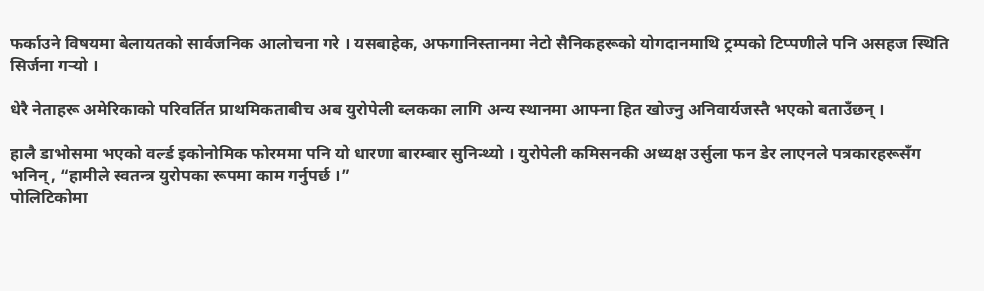फर्काउने विषयमा बेलायतको सार्वजनिक आलोचना गरे । यसबाहेक, अफगानिस्तानमा नेटो सैनिकहरूको योगदानमाथि ट्रम्पको टिप्पणीले पनि असहज स्थिति सिर्जना गर्‍यो ।

धेरै नेताहरू अमेरिकाको परिवर्तित प्राथमिकताबीच अब युरोपेली ब्लकका लागि अन्य स्थानमा आफ्ना हित खोज्नु अनिवार्यजस्तै भएको बताउँछन् ।

हालै डाभोसमा भएको वर्ल्ड इकोनोमिक फोरममा पनि यो धारणा बारम्बार सुनिन्थ्यो । युरोपेली कमिसनकी अध्यक्ष उर्सुला फन डेर लाएनले पत्रकारहरूसँग भनिन्, “हामीले स्वतन्त्र युरोपका रूपमा काम गर्नुपर्छ ।”
पोलिटिकोमा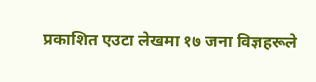प्रकाशित एउटा लेखमा १७ जना विज्ञहरूले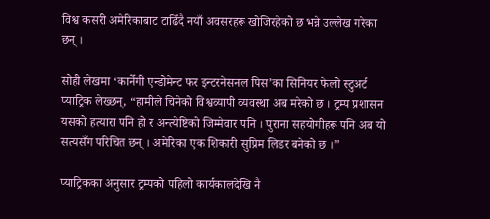विश्व कसरी अमेरिकाबाट टाढिँदै नयाँ अवसरहरू खोजिरहेको छ भन्ने उल्लेख गरेका छन् ।

सोही लेखमा ‘कार्नेगी एन्डोमेन्ट फर इन्टरनेसनल पिस’का सिनियर फेलो स्टुअर्ट प्याट्रिक लेख्छन्, “हामीले चिनेको विश्वव्यापी व्यवस्था अब मरेको छ । ट्रम्प प्रशासन यसको हत्यारा पनि हो र अन्त्येष्टिको जिम्मेवार पनि । पुराना सहयोगीहरू पनि अब यो सत्यसँग परिचित छन् । अमेरिका एक शिकारी सुप्रिम लिडर बनेको छ ।”

प्याट्रिकका अनुसार ट्रम्पको पहिलो कार्यकालदेखि नै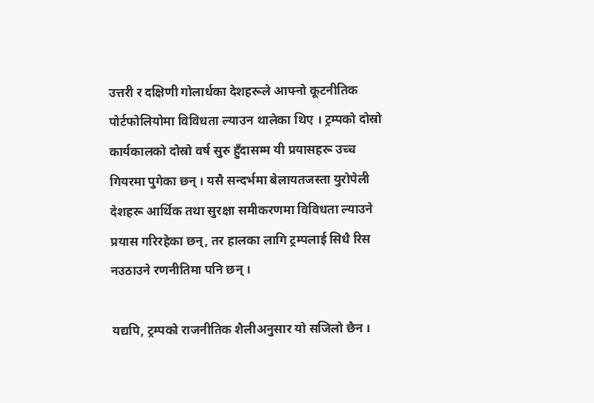उत्तरी र दक्षिणी गोलार्धका देशहरूले आफ्नो कूटनीतिक पोर्टफोलियोमा विविधता ल्याउन थालेका थिए । ट्रम्पको दोस्रो कार्यकालको दोस्रो वर्ष सुरु हुँदासम्म यी प्रयासहरू उच्च गियरमा पुगेका छन् । यसै सन्दर्भमा बेलायतजस्ता युरोपेली देशहरू आर्थिक तथा सुरक्षा समीकरणमा विविधता ल्याउने प्रयास गरिरहेका छन्, तर हालका लागि ट्रम्पलाई सिधै रिस नउठाउने रणनीतिमा पनि छन् ।

यद्यपि, ट्रम्पको राजनीतिक शैलीअनुसार यो सजिलो छैन ।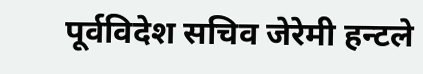पूर्वविदेश सचिव जेरेमी हन्टले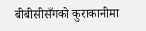बीबीसीसँगको कुराकानीमा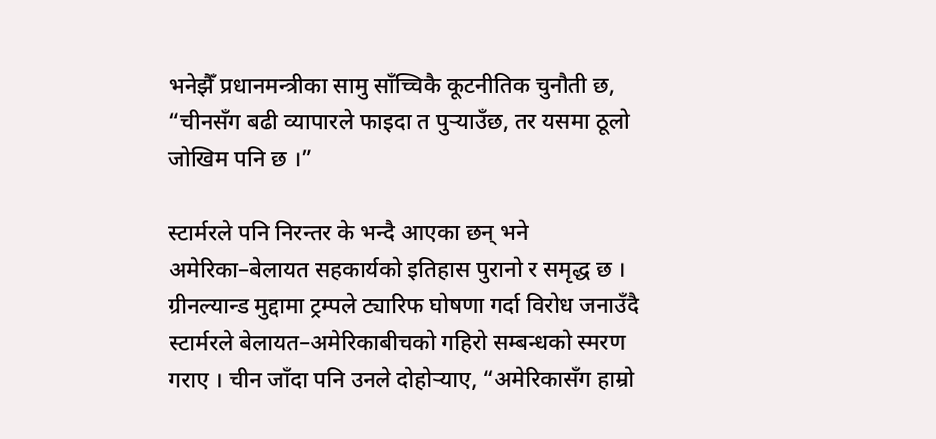भनेझैँ प्रधानमन्त्रीका सामु साँच्चिकै कूटनीतिक चुनौती छ, “चीनसँग बढी व्यापारले फाइदा त पुर्‍याउँछ, तर यसमा ठूलो जोखिम पनि छ ।”

स्टार्मरले पनि निरन्तर के भन्दै आएका छन् भने अमेरिका–बेलायत सहकार्यको इतिहास पुरानो र समृद्ध छ । ग्रीनल्यान्ड मुद्दामा ट्रम्पले ट्यारिफ घोषणा गर्दा विरोध जनाउँदै स्टार्मरले बेलायत–अमेरिकाबीचको गहिरो सम्बन्धको स्मरण गराए । चीन जाँदा पनि उनले दोहोर्‍याए, “अमेरिकासँग हाम्रो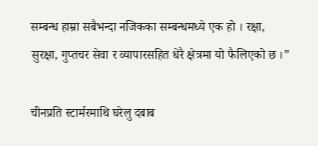सम्बन्ध हाम्रा सबैभन्दा नजिकका सम्बन्धमध्ये एक हो । रक्षा, सुरक्षा, गुप्तचर सेवा र व्यापारसहित धेरै क्षेत्रमा यो फैलिएको छ ।”

चीनप्रति स्टार्मरमाथि घरेलु दबाब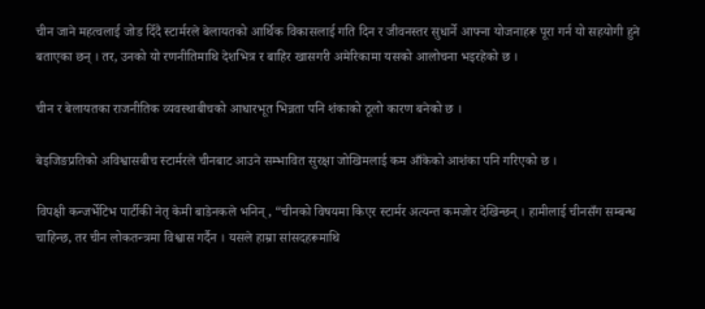चीन जाने महत्वलाई जोड दिँदै स्टार्मरले बेलायतको आर्थिक विकासलाई गति दिन र जीवनस्तर सुधार्ने आफ्ना योजनाहरू पूरा गर्न यो सहयोगी हुने बताएका छन् । तर, उनको यो रणनीतिमाथि देशभित्र र बाहिर खासगरी अमेरिकामा यसको आलोचना भइरहेको छ ।

चीन र बेलायतका राजनीतिक व्यवस्थाबीचको आधारभूत भिन्नता पनि शंकाको ठूलो कारण बनेको छ ।

बेइजिङप्रतिको अविश्वासबीच स्टार्मरले चीनबाट आउने सम्भावित सुरक्षा जोखिमलाई कम आँकेको आशंका पनि गरिएको छ ।

विपक्षी कन्जर्भेटिभ पार्टीकी नेतृ केमी बाडेनकले भनिन्, “चीनको विषयमा किएर स्टार्मर अत्यन्त कमजोर देखिन्छन् । हामीलाई चीनसँग सम्बन्ध चाहिन्छ, तर चीन लोकतन्त्रमा विश्वास गर्दैन । यसले हाम्रा सांसदहरूमाथि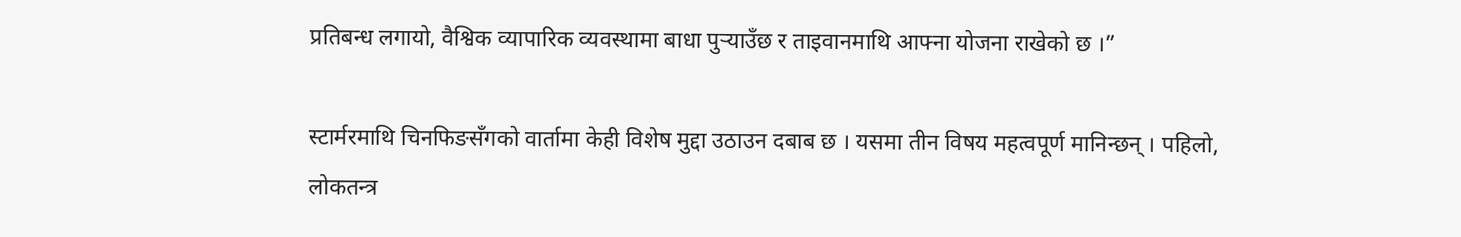प्रतिबन्ध लगायो, वैश्विक व्यापारिक व्यवस्थामा बाधा पुर्‍याउँछ र ताइवानमाथि आफ्ना योजना राखेको छ ।”

स्टार्मरमाथि चिनफिङसँगको वार्तामा केही विशेष मुद्दा उठाउन दबाब छ । यसमा तीन विषय महत्वपूर्ण मानिन्छन् । पहिलो, लोकतन्त्र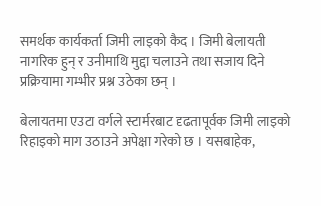समर्थक कार्यकर्ता जिमी लाइको कैद । जिमी बेलायती नागरिक हुन् र उनीमाथि मुद्दा चलाउने तथा सजाय दिने प्रक्रियामा गम्भीर प्रश्न उठेका छन् ।

बेलायतमा एउटा वर्गले स्टार्मरबाट दृढतापूर्वक जिमी लाइको रिहाइको माग उठाउने अपेक्षा गरेको छ । यसबाहेक,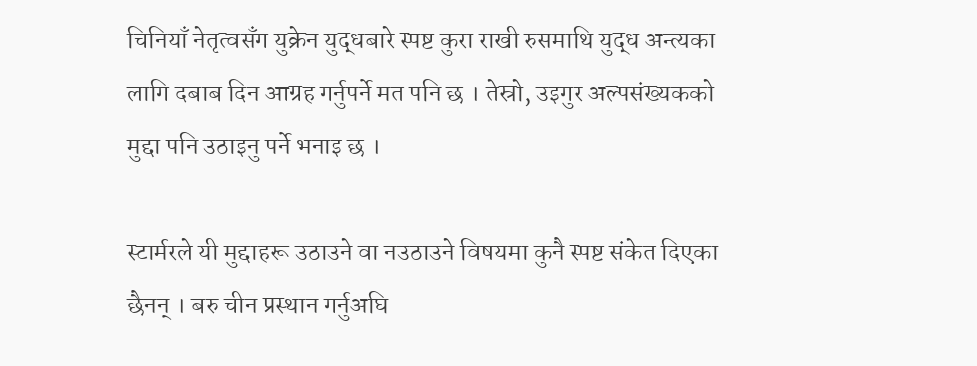चिनियाँ नेतृत्वसँग युक्रेन युद्धबारे स्पष्ट कुरा राखी रुसमाथि युद्ध अन्त्यका लागि दबाब दिन आग्रह गर्नुपर्ने मत पनि छ । तेस्रो, उइगुर अल्पसंख्यकको मुद्दा पनि उठाइनु पर्ने भनाइ छ ।

स्टार्मरले यी मुद्दाहरू उठाउने वा नउठाउने विषयमा कुनै स्पष्ट संकेत दिएका छैनन् । बरु चीन प्रस्थान गर्नुअघि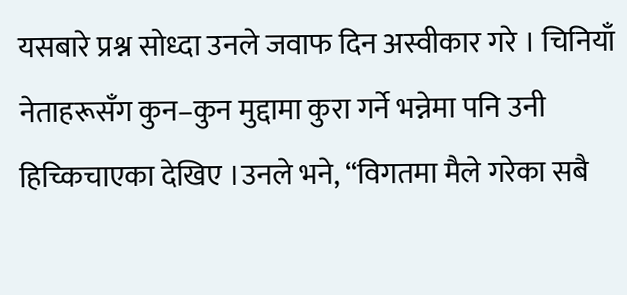यसबारे प्रश्न सोध्दा उनले जवाफ दिन अस्वीकार गरे । चिनियाँ नेताहरूसँग कुन–कुन मुद्दामा कुरा गर्ने भन्नेमा पनि उनी हिच्किचाएका देखिए ।उनले भने, “विगतमा मैले गरेका सबै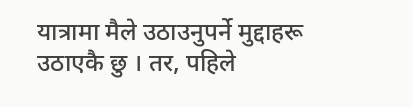यात्रामा मैले उठाउनुपर्ने मुद्दाहरू उठाएकै छु । तर, पहिले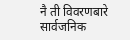नै ती विवरणबारे सार्वजनिक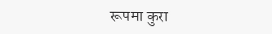रूपमा कुरा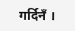गर्दिनँ ।